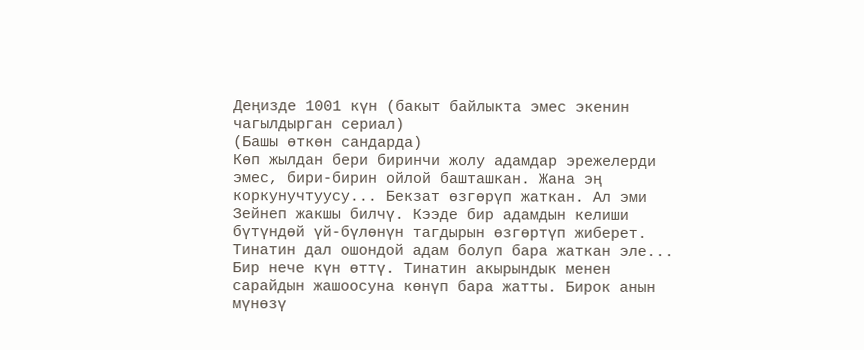Деңизде 1001 күн (бакыт байлыкта эмес экенин чагылдырган сериал)
(Башы өткөн сандарда)
Көп жылдан бери биринчи жолу адамдар эрежелерди эмес, бири-бирин ойлой башташкан. Жана эң коркунучтуусу... Бекзат өзгөрүп жаткан. Ал эми Зейнеп жакшы билчү. Кээде бир адамдын келиши бүтүндөй үй-бүлөнүн тагдырын өзгөртүп жиберет. Тинатин дал ошондой адам болуп бара жаткан эле... Бир нече күн өттү. Тинатин акырындык менен сарайдын жашоосуна көнүп бара жатты. Бирок анын мүнөзү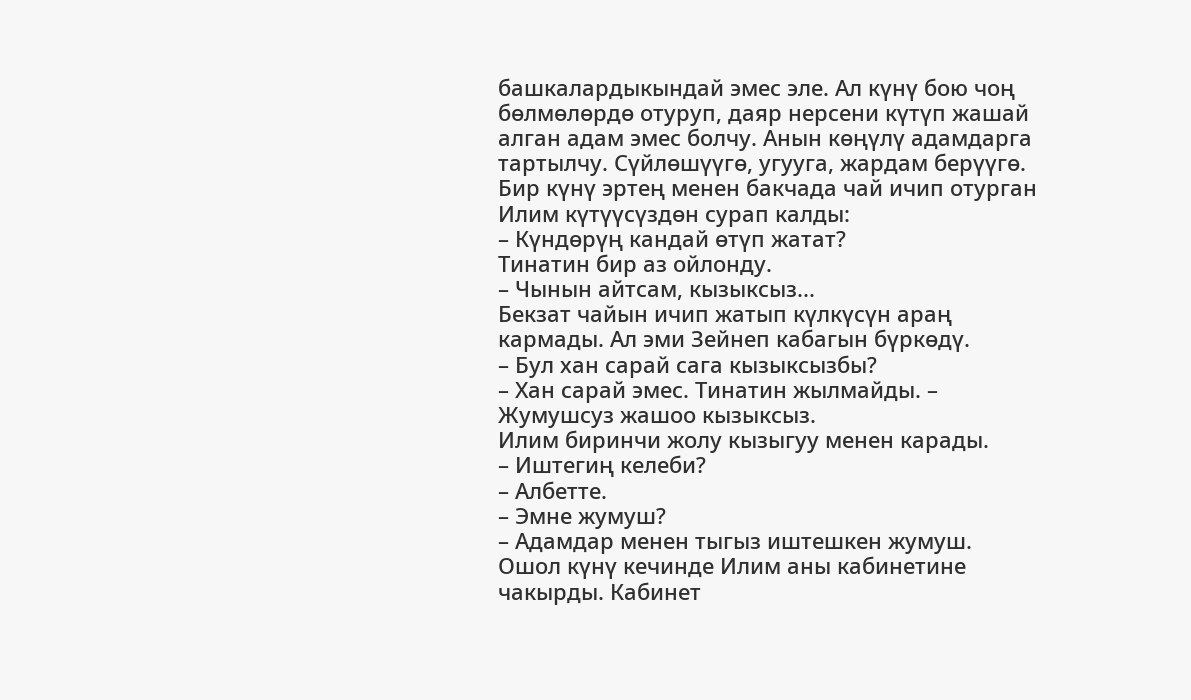башкалардыкындай эмес эле. Ал күнү бою чоң бөлмөлөрдө отуруп, даяр нерсени күтүп жашай алган адам эмес болчу. Анын көңүлү адамдарга тартылчу. Сүйлөшүүгө, угууга, жардам берүүгө. Бир күнү эртең менен бакчада чай ичип отурган Илим күтүүсүздөн сурап калды:
– Күндөрүң кандай өтүп жатат?
Тинатин бир аз ойлонду.
– Чынын айтсам, кызыксыз...
Бекзат чайын ичип жатып күлкүсүн араң кармады. Ал эми Зейнеп кабагын бүркөдү.
– Бул хан сарай сага кызыксызбы?
– Хан сарай эмес. Тинатин жылмайды. – Жумушсуз жашоо кызыксыз.
Илим биринчи жолу кызыгуу менен карады.
– Иштегиң келеби?
– Албетте.
– Эмне жумуш?
– Адамдар менен тыгыз иштешкен жумуш.
Ошол күнү кечинде Илим аны кабинетине чакырды. Кабинет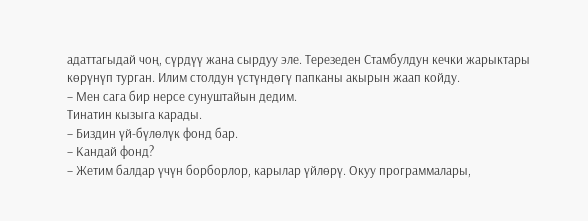адаттагыдай чоң, сүрдүү жана сырдуу эле. Терезеден Стамбулдун кечки жарыктары көрүнүп турган. Илим столдун үстүндөгү папканы акырын жаап койду.
– Мен сага бир нерсе сунуштайын дедим.
Тинатин кызыга карады.
– Биздин үй-бүлөлүк фонд бар.
– Кандай фонд?
– Жетим балдар үчүн борборлор, карылар үйлөрү. Окуу программалары,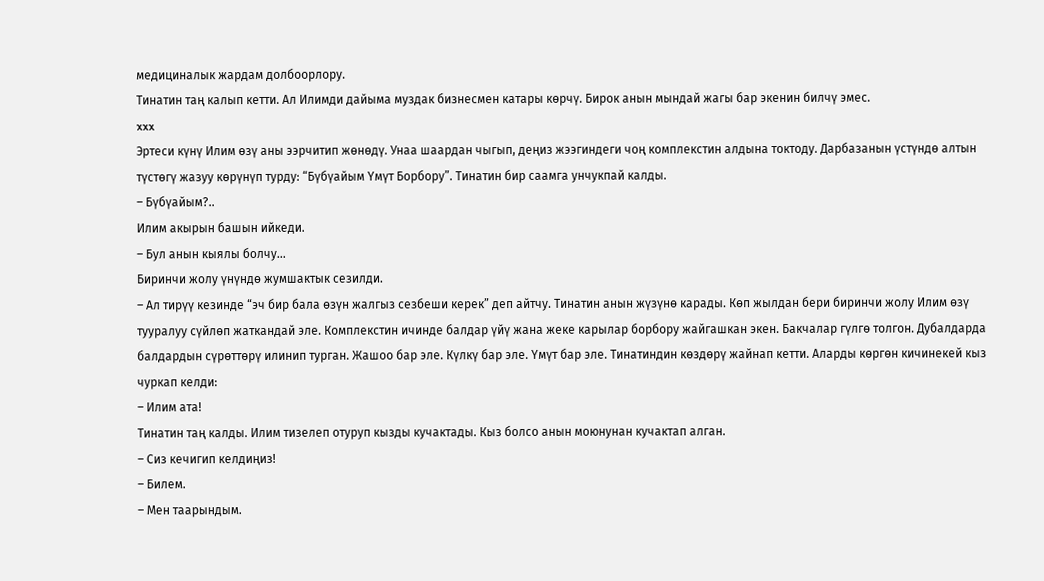медициналык жардам долбоорлору.
Тинатин таң калып кетти. Ал Илимди дайыма муздак бизнесмен катары көрчү. Бирок анын мындай жагы бар экенин билчү эмес.
xxx
Эртеси күнү Илим өзү аны ээрчитип жөнөдү. Унаа шаардан чыгып, деңиз жээгиндеги чоң комплекстин алдына токтоду. Дарбазанын үстүндө алтын түстөгү жазуу көрүнүп турду: “Бүбүайым Үмүт Борбору”. Тинатин бир саамга унчукпай калды.
– Бүбүайым?..
Илим акырын башын ийкеди.
– Бул анын кыялы болчу...
Биринчи жолу үнүндө жумшактык сезилди.
– Ал тирүү кезинде “эч бир бала өзүн жалгыз сезбеши керек” деп айтчу. Тинатин анын жүзүнө карады. Көп жылдан бери биринчи жолу Илим өзү тууралуу сүйлөп жаткандай эле. Комплекстин ичинде балдар үйү жана жеке карылар борбору жайгашкан экен. Бакчалар гүлгө толгон. Дубалдарда балдардын сүрөттөрү илинип турган. Жашоо бар эле. Күлкү бар эле. Үмүт бар эле. Тинатиндин көздөрү жайнап кетти. Аларды көргөн кичинекей кыз чуркап келди:
– Илим ата!
Тинатин таң калды. Илим тизелеп отуруп кызды кучактады. Кыз болсо анын моюнунан кучактап алган.
– Сиз кечигип келдиңиз!
– Билем.
– Мен таарындым.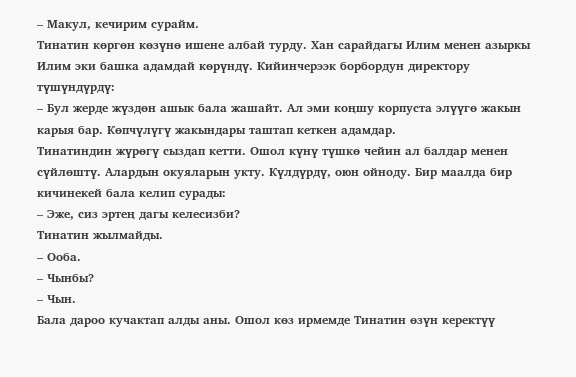– Макул, кечирим сурайм.
Тинатин көргөн көзүнө ишене албай турду. Хан сарайдагы Илим менен азыркы Илим эки башка адамдай көрүндү. Кийинчерээк борбордун директору түшүндүрдү:
– Бул жерде жүздөн ашык бала жашайт. Ал эми коңшу корпуста элүүгө жакын карыя бар. Көпчүлүгү жакындары таштап кеткен адамдар.
Тинатиндин жүрөгү сыздап кетти. Ошол күнү түшкө чейин ал балдар менен сүйлөштү. Алардын окуяларын укту. Күлдүрдү, оюн ойноду. Бир маалда бир кичинекей бала келип сурады:
– Эже, сиз эртең дагы келесизби?
Тинатин жылмайды.
– Ооба.
– Чынбы?
– Чын.
Бала дароо кучактап алды аны. Ошол көз ирмемде Тинатин өзүн керектүү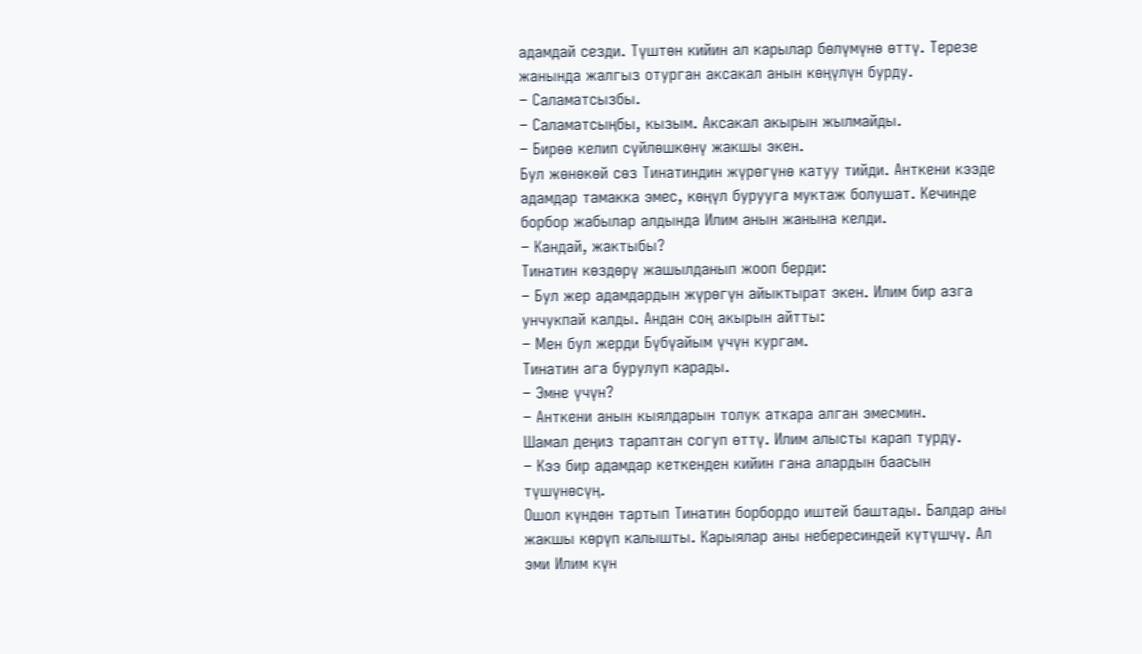адамдай сезди. Түштөн кийин ал карылар бөлүмүнө өттү. Терезе жанында жалгыз отурган аксакал анын көңүлүн бурду.
– Саламатсызбы.
– Саламатсыңбы, кызым. Аксакал акырын жылмайды.
– Бирөө келип сүйлөшкөнү жакшы экен.
Бул жөнөкөй сөз Тинатиндин жүрөгүнө катуу тийди. Анткени кээде адамдар тамакка эмес, көңүл бурууга муктаж болушат. Кечинде борбор жабылар алдында Илим анын жанына келди.
– Кандай, жактыбы?
Тинатин көздөрү жашылданып жооп берди:
– Бул жер адамдардын жүрөгүн айыктырат экен. Илим бир азга унчукпай калды. Андан соң акырын айтты:
– Мен бул жерди Бүбүайым үчүн кургам.
Тинатин ага бурулуп карады.
– Эмне үчүн?
– Анткени анын кыялдарын толук аткара алган эмесмин.
Шамал деңиз тараптан согуп өттү. Илим алысты карап турду.
– Кээ бир адамдар кеткенден кийин гана алардын баасын түшүнөсүң.
Ошол күндөн тартып Тинатин борбордо иштей баштады. Балдар аны жакшы көрүп калышты. Карыялар аны небересиндей күтүшчү. Ал эми Илим күн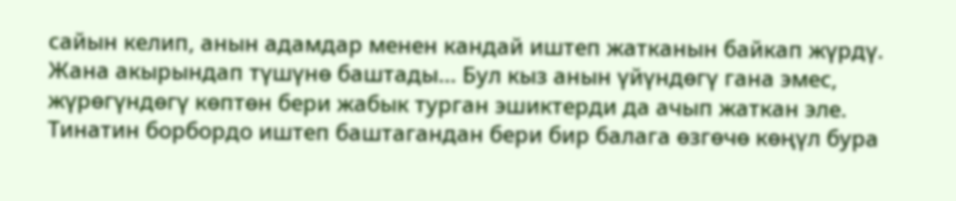сайын келип, анын адамдар менен кандай иштеп жатканын байкап жүрдү. Жана акырындап түшүнө баштады... Бул кыз анын үйүндөгү гана эмес, жүрөгүндөгү көптөн бери жабык турган эшиктерди да ачып жаткан эле. Тинатин борбордо иштеп баштагандан бери бир балага өзгөчө көңүл бура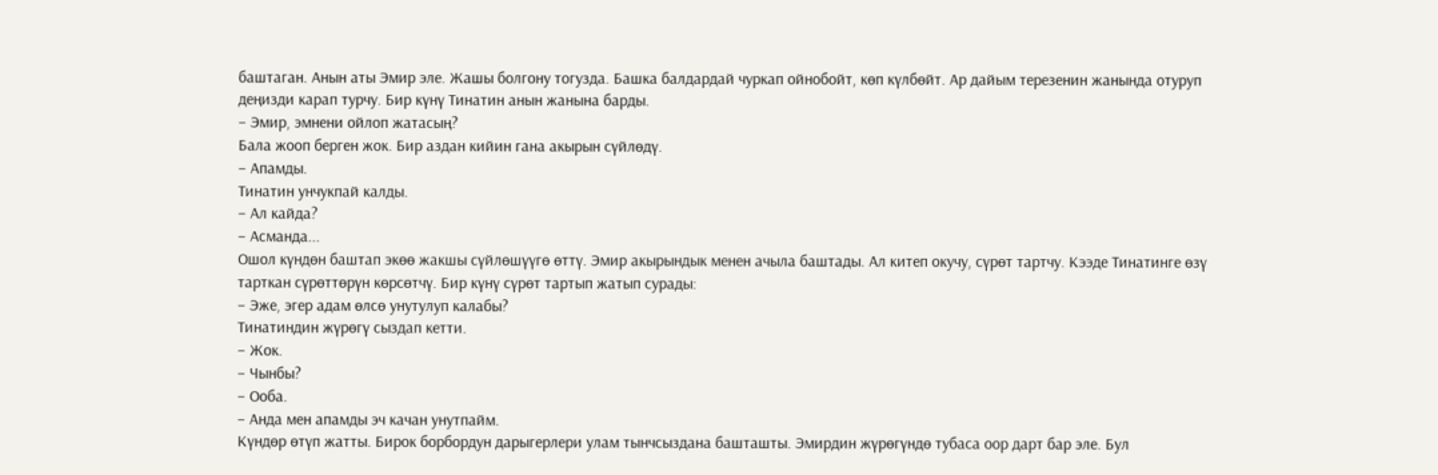баштаган. Анын аты Эмир эле. Жашы болгону тогузда. Башка балдардай чуркап ойнобойт, көп күлбөйт. Ар дайым терезенин жанында отуруп деңизди карап турчу. Бир күнү Тинатин анын жанына барды.
– Эмир, эмнени ойлоп жатасың?
Бала жооп берген жок. Бир аздан кийин гана акырын сүйлөдү.
– Апамды.
Тинатин унчукпай калды.
– Ал кайда?
– Асманда...
Ошол күндөн баштап экөө жакшы сүйлөшүүгө өттү. Эмир акырындык менен ачыла баштады. Ал китеп окучу, сүрөт тартчу. Кээде Тинатинге өзү тарткан сүрөттөрүн көрсөтчү. Бир күнү сүрөт тартып жатып сурады:
– Эже, эгер адам өлсө унутулуп калабы?
Тинатиндин жүрөгү сыздап кетти.
– Жок.
– Чынбы?
– Ооба.
– Анда мен апамды эч качан унутпайм.
Күндөр өтүп жатты. Бирок борбордун дарыгерлери улам тынчсыздана башташты. Эмирдин жүрөгүндө тубаса оор дарт бар эле. Бул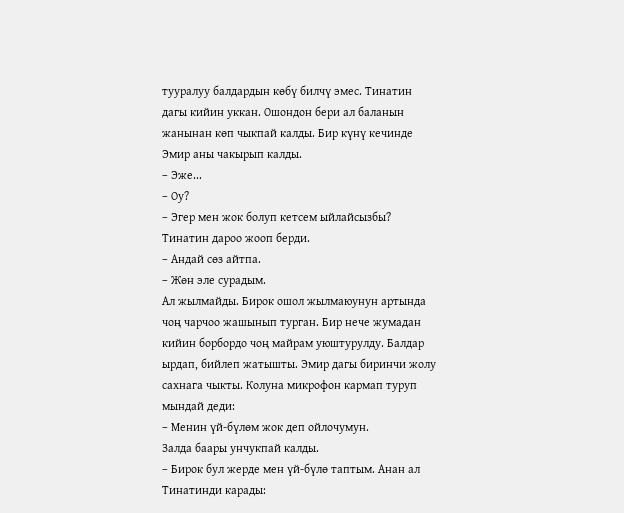тууралуу балдардын көбү билчү эмес. Тинатин дагы кийин уккан. Ошондон бери ал баланын жанынан көп чыкпай калды. Бир күнү кечинде Эмир аны чакырып калды.
– Эже...
– Оу?
– Эгер мен жок болуп кетсем ыйлайсызбы?
Тинатин дароо жооп берди.
– Андай сөз айтпа.
– Жөн эле сурадым.
Ал жылмайды. Бирок ошол жылмаюунун артында чоң чарчоо жашынып турган. Бир нече жумадан кийин борбордо чоң майрам уюштурулду. Балдар ырдап, бийлеп жатышты. Эмир дагы биринчи жолу сахнага чыкты. Колуна микрофон кармап туруп мындай деди:
– Менин үй-бүлөм жок деп ойлочумун.
Залда баары унчукпай калды.
– Бирок бул жерде мен үй-бүлө таптым. Анан ал Тинатинди карады: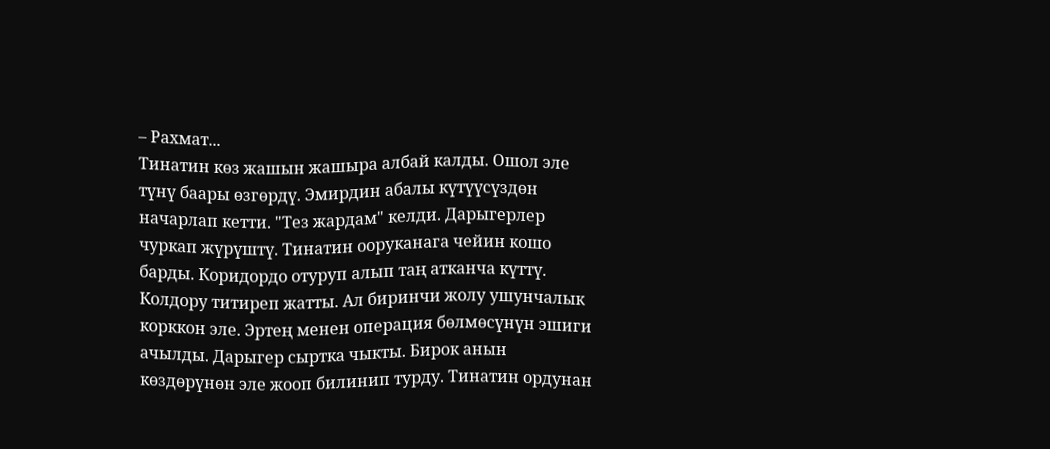– Рахмат...
Тинатин көз жашын жашыра албай калды. Ошол эле түнү баары өзгөрдү. Эмирдин абалы күтүүсүздөн начарлап кетти. "Тез жардам" келди. Дарыгерлер чуркап жүрүштү. Тинатин ооруканага чейин кошо барды. Коридордо отуруп алып таң атканча күттү. Колдору титиреп жатты. Ал биринчи жолу ушунчалык корккон эле. Эртең менен операция бөлмөсүнүн эшиги ачылды. Дарыгер сыртка чыкты. Бирок анын көздөрүнөн эле жооп билинип турду. Тинатин ордунан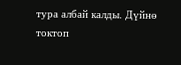тура албай калды. Дүйнө токтоп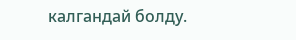калгандай болду.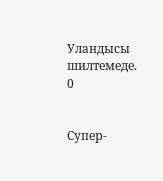Уландысы шилтемеде.
0


Супер-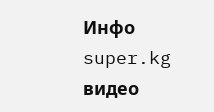Инфо
super.kg видео